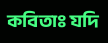কবিতাঃ যদি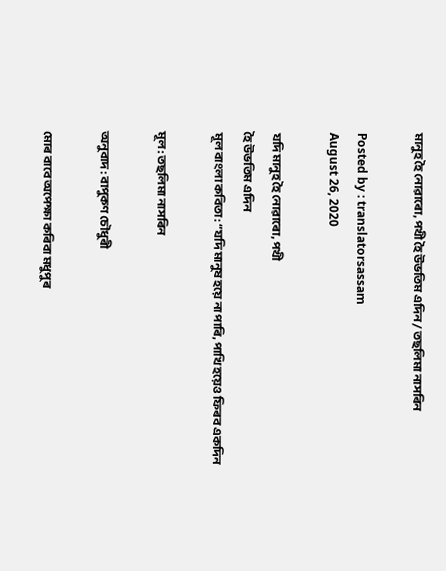মানুহ হৈ নোৱাৰো, পখী হৈ উভতিম এদিন / তছলিমা নাসৰিন

Posted by : translatorsassam
August 26, 2020

যদি মানুহ হৈ নোৱাৰো, পখী
হৈ উভতিম এদিন
মূল বাংলা কবিতা: “যদি মানুষ হয়ে না পাৰি, পাখি হয়েও ফিৰব একদিন

মূল : তছলিমা নাসৰিন

অনুবাদ : বাপুকণ চৌধুৰী

মোৰ বাবে অপেক্ষা কৰিবা মধুপুৰ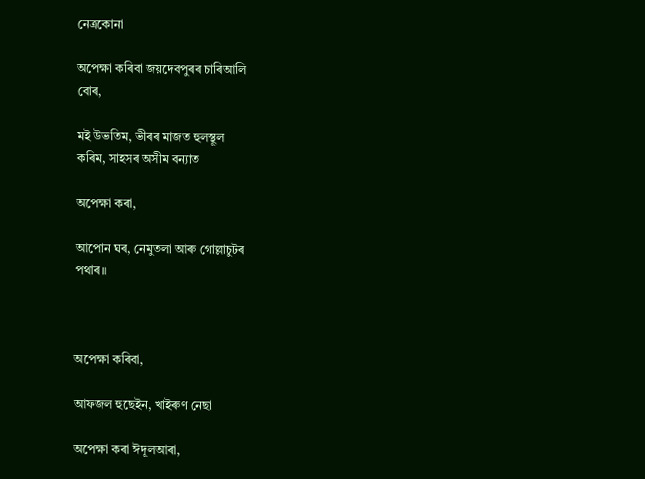নেত্ৰকোনা

অপেক্ষা কৰিবা জয়দেবপুৰৰ চাৰিআলি
বোৰ,

মই উভতিম, ভীৰৰ মাজত হুলস্থূল
কৰিম, সাহসৰ অসীম বন্যাত

অপেক্ষা কৰা,

আপোন ঘৰ, নেমুতলা আৰু গোল্লাচুটৰ
পথাৰ॥



অপেক্ষা কৰিবা,

আফজল হুছেইন, খাইৰুণ নেছা

অপেক্ষা কৰা ঈদূলআৰা,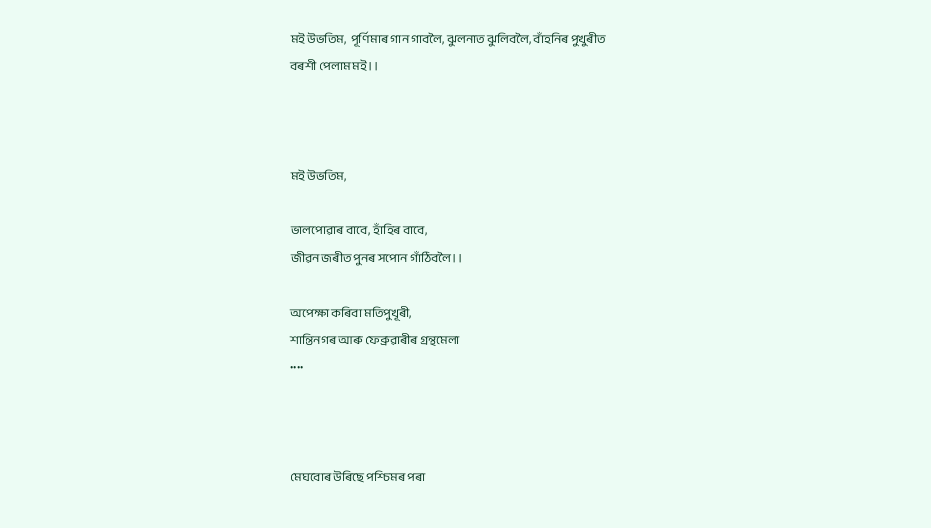মই উভতিম,  পূৰ্ণিমাৰ গান গাবলৈ, ঝুলনাত ঝুলিবলৈ, বাঁহনিৰ পুখুৰীত
বৰশী পেলাম মই। ।



মই উভতিম,

ভালপোৱাৰ বাবে, হাঁহিৰ বাবে,
জীৱন জৰীত পুনৰ সপোন গাঁঠিবলৈ। ।

অপেক্ষা কৰিবা মতিপুখূৰী,
শান্তিনগৰ আৰু ফেব্ৰুৱাৰীৰ গ্ৰন্থমেলা
••••



মেঘবোৰ উৰিছে পশ্চিমৰ পৰা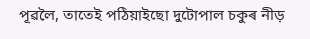পূৱলৈ, তাতেই পঠিয়াইছো দুটোপাল চকুৰ নীড়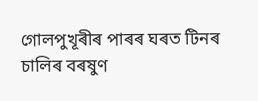গোলপুখূৰীৰ পাৰৰ ঘৰত টিনৰ
চালিৰ বৰষুণ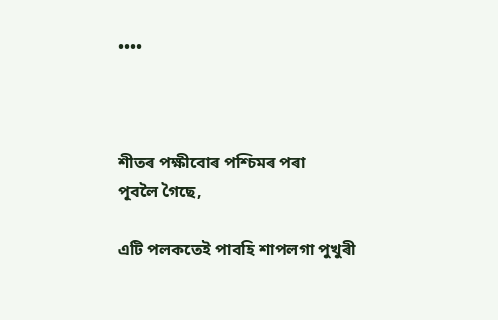••••



শীতৰ পক্ষীবোৰ পশ্চিমৰ পৰা
পূবলৈ গৈছে,

এটি পলকতেই পাবহি শাপলগা পুখুৰী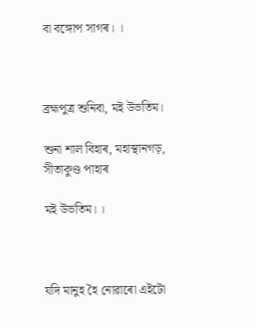বা বঙ্গোপ সাগৰ। ।



ব্ৰহ্মপুত্ৰ শুনিবা, মই উভতিম।

শুনা শাল বিহাৰ, মহাস্থানগড়,
সীতাকুণ্ড পাহাৰ

মই উভতিম। ।



যদি মানুহ হৈ নোৱাৰো এইটো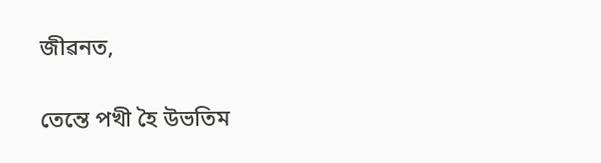জীৱনত,

তেন্তে পখী হৈ উভতিম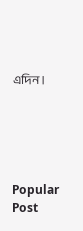এদিন।





Popular Post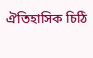ঐতিহাসিক চিঠি